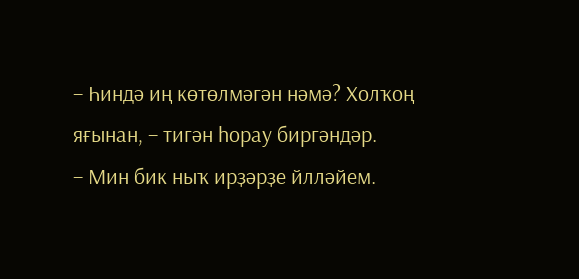– Һиндә иң көтөлмәгән нәмә? Холҡоң яғынан, – тигән һорау биргәндәр.
– Мин бик ныҡ ирҙәрҙе йлләйем.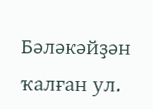Бәләкәйҙән ҡалған ул.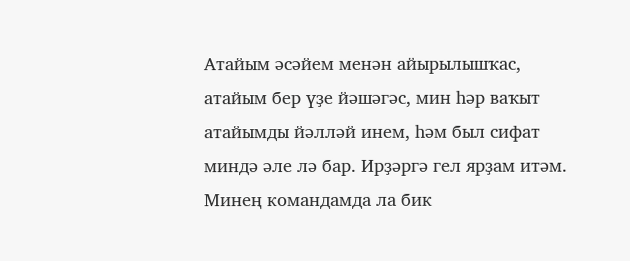Атайым әсәйем менән айырылышҡас, атайым бер үҙе йәшәгәс, мин һәр ваҡыт атайымды йәлләй инем, һәм был сифат миндә әле лә бар. Ирҙәргә гел ярҙам итәм. Минең командамда ла бик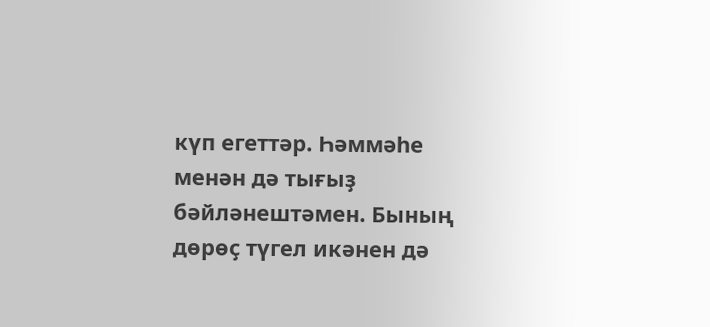күп егеттәр. Һәммәһе менән дә тығыҙ бәйләнештәмен. Бының дөрөҫ түгел икәнен дә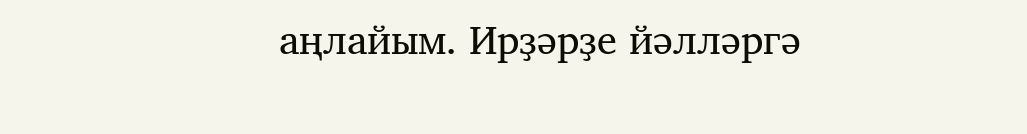аңлайым. Ирҙәрҙе йәлләргә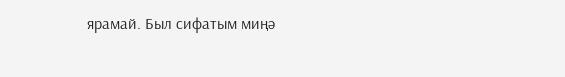ярамай. Был сифатым миңә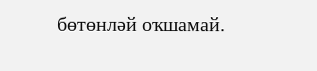бөтөнләй оҡшамай.